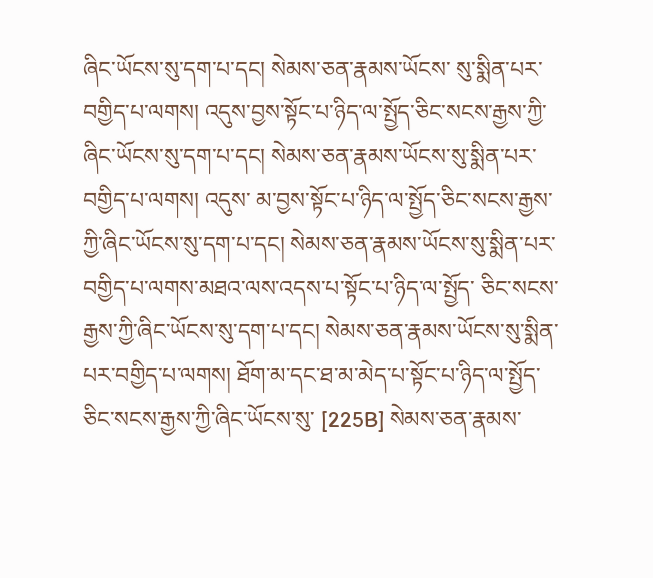ཞིང་ཡོངས་སུ་དག་པ་དང། སེམས་ཅན་རྣམས་ཡོངས་ སུ་སྨིན་པར་བགྱིད་པ་ལགས། འདུས་བྱས་སྟོང་པ་ཉིད་ལ་སྤྱོད་ཅིང་སངས་རྒྱས་ཀྱི་ཞིང་ཡོངས་སུ་དག་པ་དང། སེམས་ཅན་རྣམས་ཡོངས་སུ་སྨིན་པར་བགྱིད་པ་ལགས། འདུས་ མ་བྱས་སྟོང་པ་ཉིད་ལ་སྤྱོད་ཅིང་སངས་རྒྱས་ཀྱི་ཞིང་ཡོངས་སུ་དག་པ་དང། སེམས་ཅན་རྣམས་ཡོངས་སུ་སྨིན་པར་བགྱིད་པ་ལགས་མཐའ་ལས་འདས་པ་སྟོང་པ་ཉིད་ལ་སྤྱོད་ ཅིང་སངས་རྒྱས་ཀྱི་ཞིང་ཡོངས་སུ་དག་པ་དང། སེམས་ཅན་རྣམས་ཡོངས་སུ་སྨིན་པར་བགྱིད་པ་ལགས། ཐོག་མ་དང་ཐ་མ་མེད་པ་སྟོང་པ་ཉིད་ལ་སྤྱོད་ཅིང་སངས་རྒྱས་ཀྱི་ཞིང་ཡོངས་སུ་ [225B] སེམས་ཅན་རྣམས་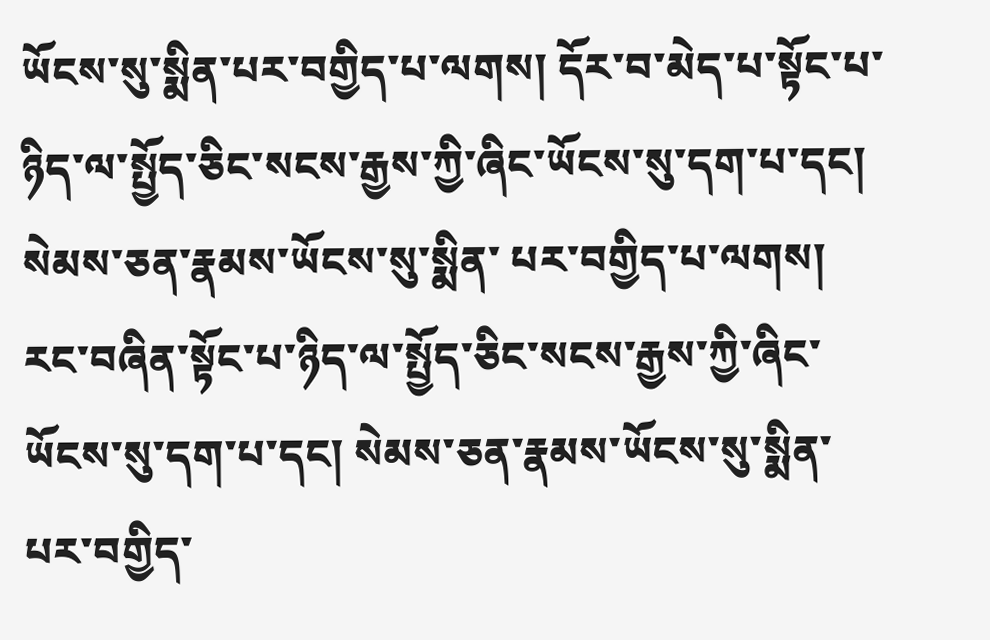ཡོངས་སུ་སྨིན་པར་བགྱིད་པ་ལགས། དོར་བ་མེད་པ་སྟོང་པ་ཉིད་ལ་སྤྱོད་ཅིང་སངས་རྒྱས་ཀྱི་ཞིང་ཡོངས་སུ་དག་པ་དང། སེམས་ཅན་རྣམས་ཡོངས་སུ་སྨིན་ པར་བགྱིད་པ་ལགས། རང་བཞིན་སྟོང་པ་ཉིད་ལ་སྤྱོད་ཅིང་སངས་རྒྱས་ཀྱི་ཞིང་ཡོངས་སུ་དག་པ་དང། སེམས་ཅན་རྣམས་ཡོངས་སུ་སྨིན་པར་བགྱིད་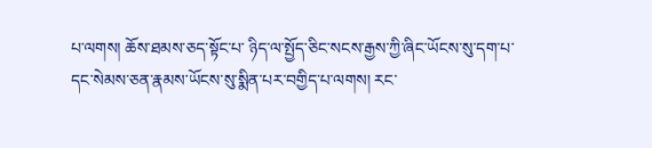པ་ལགས། ཆོས་ཐམས་ཅད་སྟོང་པ་ ཉིད་ལ་སྤྱོད་ཅིང་སངས་རྒྱས་ཀྱི་ཞིང་ཡོངས་སུ་དག་པ་དང་སེམས་ཅན་རྣམས་ཡོངས་སུ་སྨིན་པར་བགྱིད་པ་ལགས། རང་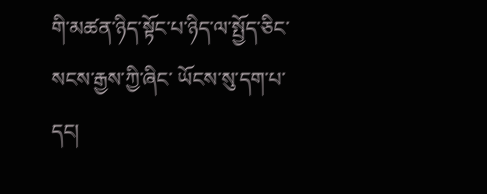གི་མཚན་ཉིད་སྟོང་པ་ཉིད་ལ་སྤྱོད་ཅིང་སངས་རྒྱས་ཀྱི་ཞིང་ ཡོངས་སུ་དག་པ་དང།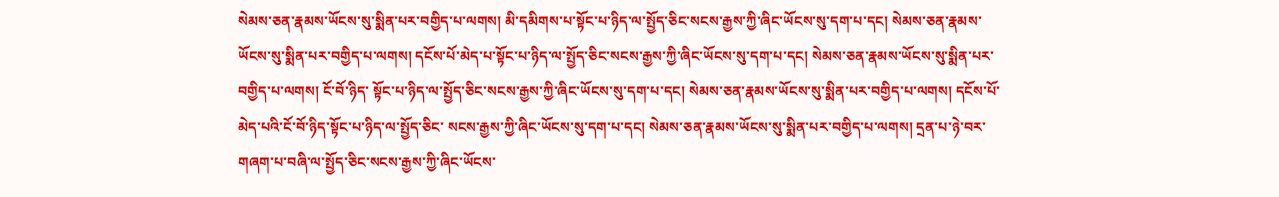སེམས་ཅན་རྣམས་ཡོངས་སུ་སྨིན་པར་བགྱིད་པ་ལགས། མི་དམིགས་པ་སྟོང་པ་ཉིད་ལ་སྤྱོད་ཅིང་སངས་རྒྱས་ཀྱི་ཞིང་ཡོངས་སུ་དག་པ་དང། སེམས་ཅན་རྣམས་ ཡོངས་སུ་སྨིན་པར་བགྱིད་པ་ལགས། དངོས་པོ་མེད་པ་སྟོང་པ་ཉིད་ལ་སྤྱོད་ཅིང་སངས་རྒྱས་ཀྱི་ཞིང་ཡོངས་སུ་དག་པ་དང། སེམས་ཅན་རྣམས་ཡོངས་སུ་སྨིན་པར་བགྱིད་པ་ལགས། ངོ་བོ་ཉིད་ སྟོང་པ་ཉིད་ལ་སྤྱོད་ཅིང་སངས་རྒྱས་ཀྱི་ཞིང་ཡོངས་སུ་དག་པ་དང། སེམས་ཅན་རྣམས་ཡོངས་སུ་སྨིན་པར་བགྱིད་པ་ལགས། དངོས་པོ་མེད་པའི་ངོ་བོ་ཉིད་སྟོང་པ་ཉིད་ལ་སྤྱོད་ཅིང་ སངས་རྒྱས་ཀྱི་ཞིང་ཡོངས་སུ་དག་པ་དང། སེམས་ཅན་རྣམས་ཡོངས་སུ་སྨིན་པར་བགྱིད་པ་ལགས། དྲན་པ་ཉེ་བར་གཞག་པ་བཞི་ལ་སྤྱོད་ཅིང་སངས་རྒྱས་ཀྱི་ཞིང་ཡོངས་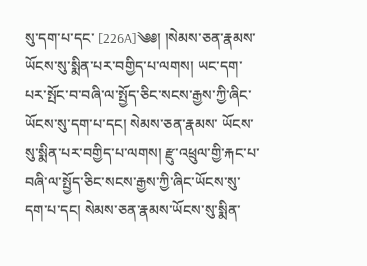སུ་དག་པ་དང་ [226A]༄༅། །སེམས་ཅན་རྣམས་ཡོངས་སུ་སྨིན་པར་བགྱིད་པ་ལགས། ཡང་དག་པར་སྤོང་བ་བཞི་ལ་སྤྱོད་ཅིང་སངས་རྒྱས་ཀྱི་ཞིང་ཡོངས་སུ་དག་པ་དང། སེམས་ཅན་རྣམས་ ཡོངས་སུ་སྨིན་པར་བགྱིད་པ་ལགས། རྫུ་འཕྲུལ་གྱི་རྐང་པ་བཞི་ལ་སྤྱོད་ཅིང་སངས་རྒྱས་ཀྱི་ཞིང་ཡོངས་སུ་དག་པ་དང། སེམས་ཅན་རྣམས་ཡོངས་སུ་སྨིན་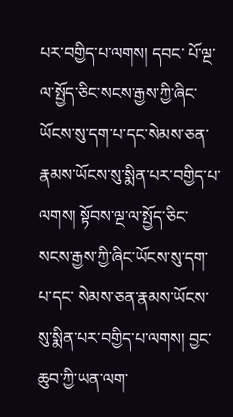པར་བགྱིད་པ་ལགས། དབང་ པོ་ལྔ་ལ་སྤྱོད་ཅིང་སངས་རྒྱས་ཀྱི་ཞིང་ཡོངས་སུ་དག་པ་དང་སེམས་ཅན་རྣམས་ཡོངས་སུ་སྨིན་པར་བགྱིད་པ་ལགས། སྟོབས་ལྔ་ལ་སྤྱོད་ཅིང་སངས་རྒྱས་ཀྱི་ཞིང་ཡོངས་སུ་དག་པ་དང་ སེམས་ཅན་རྣམས་ཡོངས་སུ་སྨིན་པར་བགྱིད་པ་ལགས། བྱང་ཆུབ་ཀྱི་ཡན་ལག་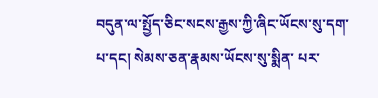བདུན་ལ་སྤྱོད་ཅིང་སངས་རྒྱས་ཀྱི་ཞིང་ཡོངས་སུ་དག་པ་དང། སེམས་ཅན་རྣམས་ཡོངས་སུ་སྨིན་ པར་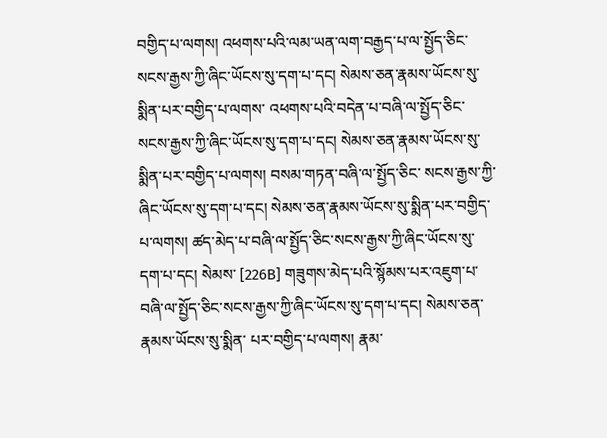བགྱིད་པ་ལགས། འཕགས་པའི་ལམ་ཡན་ལག་བརྒྱད་པ་ལ་སྤྱོད་ཅིང་སངས་རྒྱས་ཀྱི་ཞིང་ཡོངས་སུ་དག་པ་དང། སེམས་ཅན་རྣམས་ཡོངས་སུ་སྨིན་པར་བགྱིད་པ་ལགས་ འཕགས་པའི་བདེན་པ་བཞི་ལ་སྤྱོད་ཅིང་སངས་རྒྱས་ཀྱི་ཞིང་ཡོངས་སུ་དག་པ་དང། སེམས་ཅན་རྣམས་ཡོངས་སུ་སྨིན་པར་བགྱིད་པ་ལགས། བསམ་གཏན་བཞི་ལ་སྤྱོད་ཅིང་ སངས་རྒྱས་ཀྱི་ཞིང་ཡོངས་སུ་དག་པ་དང། སེམས་ཅན་རྣམས་ཡོངས་སུ་སྨིན་པར་བགྱིད་པ་ལགས། ཚད་མེད་པ་བཞི་ལ་སྤྱོད་ཅིང་སངས་རྒྱས་ཀྱི་ཞིང་ཡོངས་སུ་དག་པ་དང། སེམས་ [226B] གཟུགས་མེད་པའི་སྙོམས་པར་འཇུག་པ་བཞི་ལ་སྤྱོད་ཅིང་སངས་རྒྱས་ཀྱི་ཞིང་ཡོངས་སུ་དག་པ་དང། སེམས་ཅན་རྣམས་ཡོངས་སུ་སྨིན་ པར་བགྱིད་པ་ལགས། རྣམ་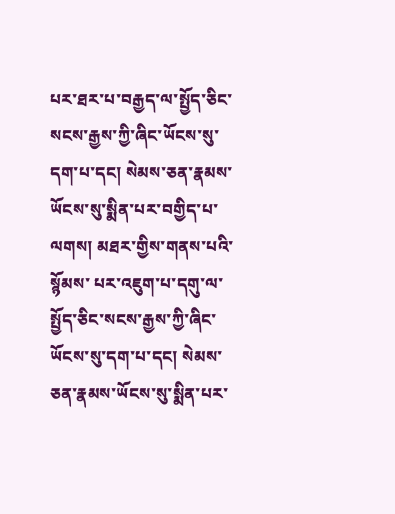པར་ཐར་པ་བརྒྱད་ལ་སྤྱོད་ཅིང་སངས་རྒྱས་ཀྱི་ཞིང་ཡོངས་སུ་དག་པ་དང། སེམས་ཅན་རྣམས་ཡོངས་སུ་སྨིན་པར་བགྱིད་པ་ལགས། མཐར་གྱིས་གནས་པའི་སྙོམས་ པར་འཇུག་པ་དགུ་ལ་སྤྱོད་ཅིང་སངས་རྒྱས་ཀྱི་ཞིང་ཡོངས་སུ་དག་པ་དང། སེམས་ཅན་རྣམས་ཡོངས་སུ་སྨིན་པར་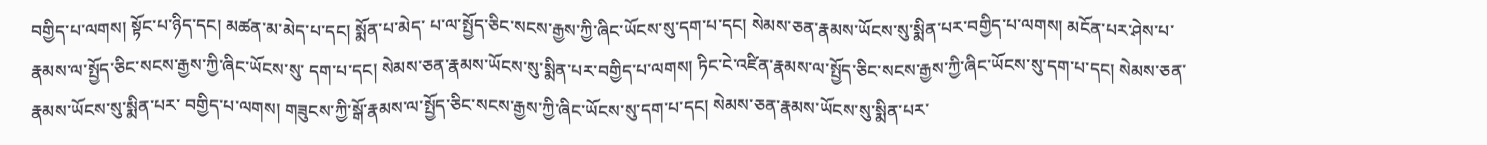བགྱིད་པ་ལགས། སྟོང་པ་ཉིད་དང། མཚན་མ་མེད་པ་དང། སྨོན་པ་མེད་ པ་ལ་སྤྱོད་ཅིང་སངས་རྒྱས་ཀྱི་ཞིང་ཡོངས་སུ་དག་པ་དང། སེམས་ཅན་རྣམས་ཡོངས་སུ་སྨིན་པར་བགྱིད་པ་ལགས། མངོན་པར་ཤེས་པ་རྣམས་ལ་སྤྱོད་ཅིང་སངས་རྒྱས་ཀྱི་ཞིང་ཡོངས་སུ་ དག་པ་དང། སེམས་ཅན་རྣམས་ཡོངས་སུ་སྨིན་པར་བགྱིད་པ་ལགས། ཏིང་ངེ་འཛིན་རྣམས་ལ་སྤྱོད་ཅིང་སངས་རྒྱས་ཀྱི་ཞིང་ཡོངས་སུ་དག་པ་དང། སེམས་ཅན་རྣམས་ཡོངས་སུ་སྨིན་པར་ བགྱིད་པ་ལགས། གཟུངས་ཀྱི་སྒོ་རྣམས་ལ་སྤྱོད་ཅིང་སངས་རྒྱས་ཀྱི་ཞིང་ཡོངས་སུ་དག་པ་དང། སེམས་ཅན་རྣམས་ཡོངས་སུ་སྨིན་པར་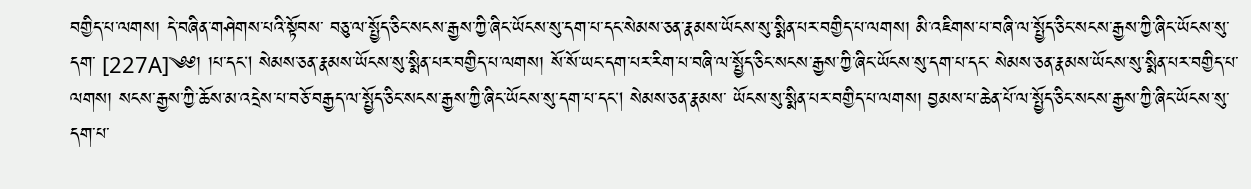བགྱིད་པ་ལགས། དེ་བཞིན་གཤེགས་པའི་སྟོབས་ བཅུ་ལ་སྤྱོད་ཅིང་སངས་རྒྱས་ཀྱི་ཞིང་ཡོངས་སུ་དག་པ་དང་སེམས་ཅན་རྣམས་ཡོངས་སུ་སྨིན་པར་བགྱིད་པ་ལགས། མི་འཇིགས་པ་བཞི་ལ་སྤྱོད་ཅིང་སངས་རྒྱས་ཀྱི་ཞིང་ཡོངས་སུ་དག་ [227A]༄༅། །པ་དང། སེམས་ཅན་རྣམས་ཡོངས་སུ་སྨིན་པར་བགྱིད་པ་ལགས། སོ་སོ་ཡང་དག་པར་རིག་པ་བཞི་ལ་སྤྱོད་ཅིང་སངས་རྒྱས་ཀྱི་ཞིང་ཡོངས་སུ་དག་པ་དང་ སེམས་ཅན་རྣམས་ཡོངས་སུ་སྨིན་པར་བགྱིད་པ་ལགས། སངས་རྒྱས་ཀྱི་ཆོས་མ་འདྲེས་པ་བཅོ་བརྒྱད་ལ་སྤྱོད་ཅིང་སངས་རྒྱས་ཀྱི་ཞིང་ཡོངས་སུ་དག་པ་དང། སེམས་ཅན་རྣམས་ ཡོངས་སུ་སྨིན་པར་བགྱིད་པ་ལགས། བྱམས་པ་ཆེན་པོ་ལ་སྤྱོད་ཅིང་སངས་རྒྱས་ཀྱི་ཞིང་ཡོངས་སུ་དག་པ་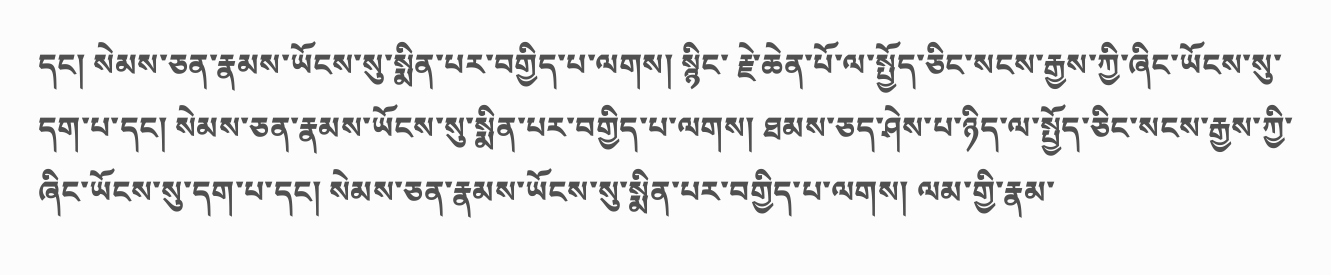དང། སེམས་ཅན་རྣམས་ཡོངས་སུ་སྨིན་པར་བགྱིད་པ་ལགས། སྙིང་ རྗེ་ཆེན་པོ་ལ་སྤྱོད་ཅིང་སངས་རྒྱས་ཀྱི་ཞིང་ཡོངས་སུ་དག་པ་དང། སེམས་ཅན་རྣམས་ཡོངས་སུ་སྨིན་པར་བགྱིད་པ་ལགས། ཐམས་ཅད་ཤེས་པ་ཉིད་ལ་སྤྱོད་ཅིང་སངས་རྒྱས་ཀྱི་ ཞིང་ཡོངས་སུ་དག་པ་དང། སེམས་ཅན་རྣམས་ཡོངས་སུ་སྨིན་པར་བགྱིད་པ་ལགས། ལམ་གྱི་རྣམ་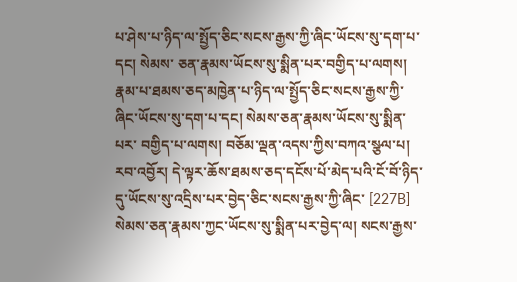པ་ཤེས་པ་ཉིད་ལ་སྤྱོད་ཅིང་སངས་རྒྱས་ཀྱི་ཞིང་ཡོངས་སུ་དག་པ་དང། སེམས་ ཅན་རྣམས་ཡོངས་སུ་སྨིན་པར་བགྱིད་པ་ལགས། རྣམ་པ་ཐམས་ཅད་མཁྱེན་པ་ཉིད་ལ་སྤྱོད་ཅིང་སངས་རྒྱས་ཀྱི་ཞིང་ཡོངས་སུ་དག་པ་དང། སེམས་ཅན་རྣམས་ཡོངས་སུ་སྨིན་པར་ བགྱིད་པ་ལགས། བཅོམ་ལྡན་འདས་ཀྱིས་བཀའ་སྩལ་པ། རབ་འབྱོར། དེ་ལྟར་ཆོས་ཐམས་ཅད་དངོས་པོ་མེད་པའི་ངོ་བོ་ཉིད་དུ་ཡོངས་སུ་འདྲིས་པར་བྱེད་ཅིང་སངས་རྒྱས་ཀྱི་ཞིང་ [227B] སེམས་ཅན་རྣམས་ཀྱང་ཡོངས་སུ་སྨིན་པར་བྱེད་ལ། སངས་རྒྱས་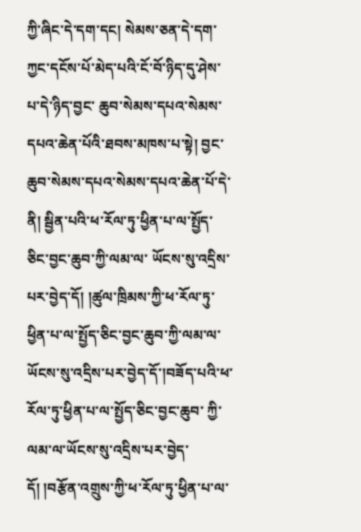ཀྱི་ཞིང་དེ་དག་དང། སེམས་ཅན་དེ་དག་ཀྱང་དངོས་པོ་མེད་པའི་ངོ་བོ་ཉིད་དུ་ཤེས་པ་དེ་ཉིད་བྱང་ ཆུབ་སེམས་དཔའ་སེམས་དཔའ་ཆེན་པོའི་ཐབས་མཁས་པ་སྟེ། བྱང་ཆུབ་སེམས་དཔའ་སེམས་དཔའ་ཆེན་པོ་དེ་ནི། སྦྱིན་པའི་ཕ་རོལ་ཏུ་ཕྱིན་པ་ལ་སྤྱོད་ཅིང་བྱང་ཆུབ་ཀྱི་ལམ་ལ་ ཡོངས་སུ་འདྲིས་པར་བྱེད་དོ། །ཚུལ་ཁྲིམས་ཀྱི་ཕ་རོལ་ཏུ་ཕྱིན་པ་ལ་སྤྱོད་ཅིང་བྱང་ཆུབ་ཀྱི་ལམ་ལ་ཡོངས་སུ་འདྲིས་པར་བྱེད་དོ་།བཟོད་པའི་ཕ་རོལ་ཏུ་ཕྱིན་པ་ལ་སྤྱོད་ཅིང་བྱང་ཆུབ་ ཀྱི་ལམ་ལ་ཡོངས་སུ་འདྲིས་པར་བྱེད་དོ། །བརྩོན་འགྲུས་ཀྱི་ཕ་རོལ་ཏུ་ཕྱིན་པ་ལ་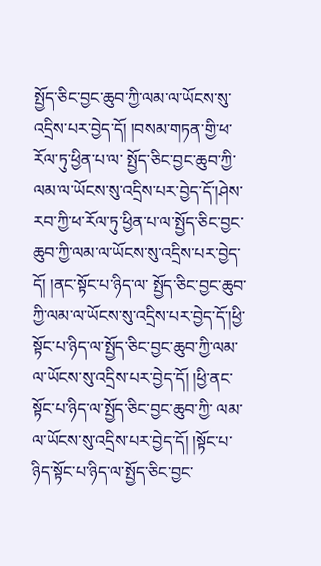སྤྱོད་ཅིང་བྱང་ཆུབ་ཀྱི་ལམ་ལ་ཡོངས་སུ་འདྲིས་པར་བྱེད་དོ། །བསམ་གཏན་གྱི་ཕ་རོལ་ཏུ་ཕྱིན་པ་ལ་ སྤྱོད་ཅིང་བྱང་ཆུབ་ཀྱི་ལམ་ལ་ཡོངས་སུ་འདྲིས་པར་བྱེད་དོ་།ཤེས་རབ་ཀྱི་ཕ་རོལ་ཏུ་ཕྱིན་པ་ལ་སྤྱོད་ཅིང་བྱང་ཆུབ་ཀྱི་ལམ་ལ་ཡོངས་སུ་འདྲིས་པར་བྱེད་དོ། །ནང་སྟོང་པ་ཉིད་ལ་ སྤྱོད་ཅིང་བྱང་ཆུབ་ཀྱི་ལམ་ལ་ཡོངས་སུ་འདྲིས་པར་བྱེད་དོ་།ཕྱི་སྟོང་པ་ཉིད་ལ་སྤྱོད་ཅིང་བྱང་ཆུབ་ཀྱི་ལམ་ལ་ཡོངས་སུ་འདྲིས་པར་བྱེད་དོ། །ཕྱི་ནང་སྟོང་པ་ཉིད་ལ་སྤྱོད་ཅིང་བྱང་ཆུབ་ཀྱི་ ལམ་ལ་ཡོངས་སུ་འདྲིས་པར་བྱེད་དོ། །སྟོང་པ་ཉིད་སྟོང་པ་ཉིད་ལ་སྤྱོད་ཅིང་བྱང་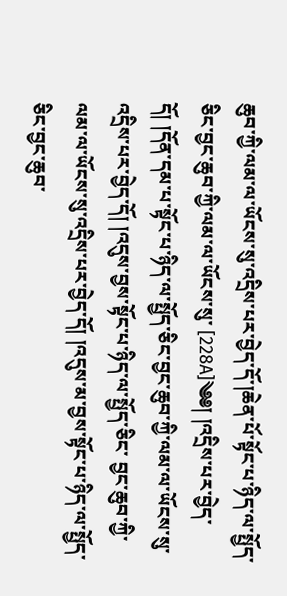ཆུབ་ཀྱི་ལམ་ལ་ཡོངས་སུ་འདྲིས་པར་བྱེད་དོ་།ཆེན་པོ་སྟོང་པ་ཉིད་ལ་སྤྱོད་ཅིང་བྱང་ཆུབ་ཀྱི་ལམ་ལ་ཡོངས་སུ་ [228A]༄༅། །འདྲིས་པར་བྱེད་དོ། །དོན་དམ་པ་སྟོང་པ་ཉིད་ལ་སྤྱོད་ཅིང་བྱང་ཆུབ་ཀྱི་ལམ་ལ་ཡོངས་སུ་འདྲིས་པར་བྱེད་དོ། །འདུས་བྱས་སྟོང་པ་ཉིད་ལ་སྤྱོད་ཅིང་ བྱང་ཆུབ་ཀྱི་ལམ་ལ་ཡོངས་སུ་འདྲིས་པར་བྱེད་དོ། །འདུས་མ་བྱས་སྟོང་པ་ཉིད་ལ་སྤྱོད་ཅིང་བྱང་ཆུབ་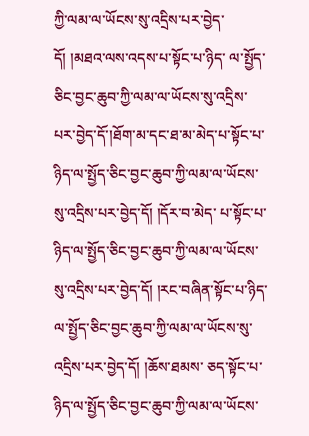ཀྱི་ལམ་ལ་ཡོངས་སུ་འདྲིས་པར་བྱེད་དོ། །མཐའ་ལས་འདས་པ་སྟོང་པ་ཉིད་ ལ་སྤྱོད་ཅིང་བྱང་ཆུབ་ཀྱི་ལམ་ལ་ཡོངས་སུ་འདྲིས་པར་བྱེད་དོ་།ཐོག་མ་དང་ཐ་མ་མེད་པ་སྟོང་པ་ཉིད་ལ་སྤྱོད་ཅིང་བྱང་ཆུབ་ཀྱི་ལམ་ལ་ཡོངས་སུ་འདྲིས་པར་བྱེད་དོ། །དོར་བ་མེད་ པ་སྟོང་པ་ཉིད་ལ་སྤྱོད་ཅིང་བྱང་ཆུབ་ཀྱི་ལམ་ལ་ཡོངས་སུ་འདྲིས་པར་བྱེད་དོ། །རང་བཞིན་སྟོང་པ་ཉིད་ལ་སྤྱོད་ཅིང་བྱང་ཆུབ་ཀྱི་ལམ་ལ་ཡོངས་སུ་འདྲིས་པར་བྱེད་དོ། །ཆོས་ཐམས་ ཅད་སྟོང་པ་ཉིད་ལ་སྤྱོད་ཅིང་བྱང་ཆུབ་ཀྱི་ལམ་ལ་ཡོངས་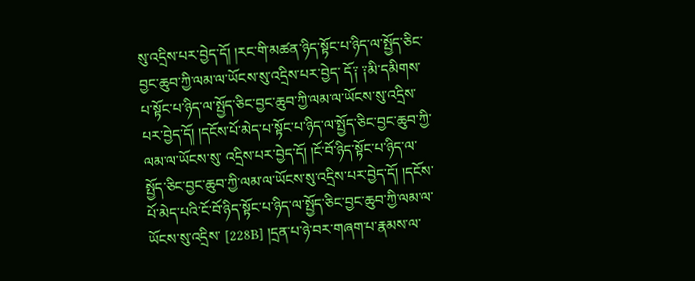སུ་འདྲིས་པར་བྱེད་དོ། །རང་གི་མཚན་ཉིད་སྟོང་པ་ཉིད་ལ་སྤྱོད་ཅིང་བྱང་ཆུབ་ཀྱི་ལམ་ལ་ཡོངས་སུ་འདྲིས་པར་བྱེད་ དོ༑ ༑མི་དམིགས་པ་སྟོང་པ་ཉིད་ལ་སྤྱོད་ཅིང་བྱང་ཆུབ་ཀྱི་ལམ་ལ་ཡོངས་སུ་འདྲིས་པར་བྱེད་དོ། །དངོས་པོ་མེད་པ་སྟོང་པ་ཉིད་ལ་སྤྱོད་ཅིང་བྱང་ཆུབ་ཀྱི་ལམ་ལ་ཡོངས་སུ་ འདྲིས་པར་བྱེད་དོ། །ངོ་བོ་ཉིད་སྟོང་པ་ཉིད་ལ་སྤྱོད་ཅིང་བྱང་ཆུབ་ཀྱི་ལམ་ལ་ཡོངས་སུ་འདྲིས་པར་བྱེད་དོ། །དངོས་པོ་མེད་པའི་ངོ་བོ་ཉིད་སྟོང་པ་ཉིད་ལ་སྤྱོད་ཅིང་བྱང་ཆུབ་ཀྱི་ལམ་ལ་ཡོངས་སུ་འདྲིས་ [228B] །དྲན་པ་ཉེ་བར་གཞག་པ་རྣམས་ལ་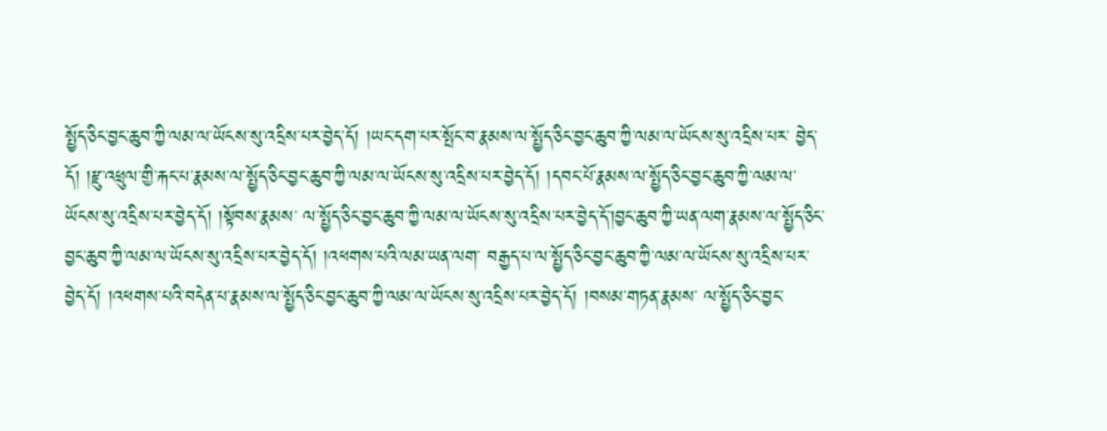སྤྱོད་ཅིང་བྱང་ཆུབ་ཀྱི་ལམ་ལ་ཡོངས་སུ་འདྲིས་པར་བྱེད་དོ། །ཡང་དག་པར་སྤོང་བ་རྣམས་ལ་སྤྱོད་ཅིང་བྱང་ཆུབ་ཀྱི་ལམ་ལ་ཡོངས་སུ་འདྲིས་པར་ བྱེད་དོ། །རྫུ་འཕྲུལ་གྱི་རྐང་པ་རྣམས་ལ་སྤྱོད་ཅིང་བྱང་ཆུབ་ཀྱི་ལམ་ལ་ཡོངས་སུ་འདྲིས་པར་བྱེད་དོ། །དབང་པོ་རྣམས་ལ་སྤྱོད་ཅིང་བྱང་ཆུབ་ཀྱི་ལམ་ལ་ཡོངས་སུ་འདྲིས་པར་བྱེད་དོ། །སྟོབས་རྣམས་ ལ་སྤྱོད་ཅིང་བྱང་ཆུབ་ཀྱི་ལམ་ལ་ཡོངས་སུ་འདྲིས་པར་བྱེད་དོ་།བྱང་ཆུབ་ཀྱི་ཡན་ལག་རྣམས་ལ་སྤྱོད་ཅིང་བྱང་ཆུབ་ཀྱི་ལམ་ལ་ཡོངས་སུ་འདྲིས་པར་བྱེད་དོ། །འཕགས་པའི་ལམ་ཡན་ལག་ བརྒྱད་པ་ལ་སྤྱོད་ཅིང་བྱང་ཆུབ་ཀྱི་ལམ་ལ་ཡོངས་སུ་འདྲིས་པར་བྱེད་དོ། །འཕགས་པའི་བདེན་པ་རྣམས་ལ་སྤྱོད་ཅིང་བྱང་ཆུབ་ཀྱི་ལམ་ལ་ཡོངས་སུ་འདྲིས་པར་བྱེད་དོ། །བསམ་གཏན་རྣམས་ ལ་སྤྱོད་ཅིང་བྱང་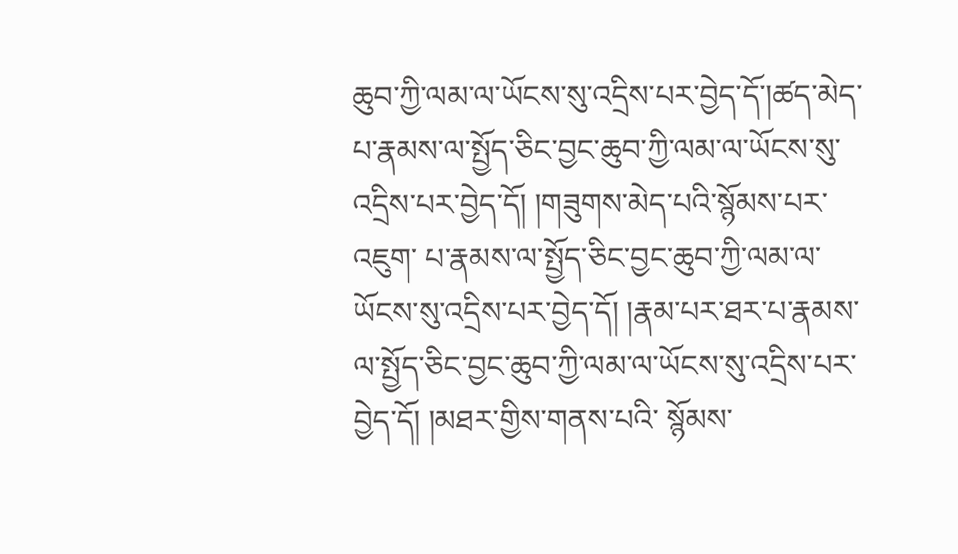ཆུབ་ཀྱི་ལམ་ལ་ཡོངས་སུ་འདྲིས་པར་བྱེད་དོ་།ཚད་མེད་པ་རྣམས་ལ་སྤྱོད་ཅིང་བྱང་ཆུབ་ཀྱི་ལམ་ལ་ཡོངས་སུ་འདྲིས་པར་བྱེད་དོ། །གཟུགས་མེད་པའི་སྙོམས་པར་འཇུག་ པ་རྣམས་ལ་སྤྱོད་ཅིང་བྱང་ཆུབ་ཀྱི་ལམ་ལ་ཡོངས་སུ་འདྲིས་པར་བྱེད་དོ། །རྣམ་པར་ཐར་པ་རྣམས་ལ་སྤྱོད་ཅིང་བྱང་ཆུབ་ཀྱི་ལམ་ལ་ཡོངས་སུ་འདྲིས་པར་བྱེད་དོ། །མཐར་གྱིས་གནས་པའི་ སྙོམས་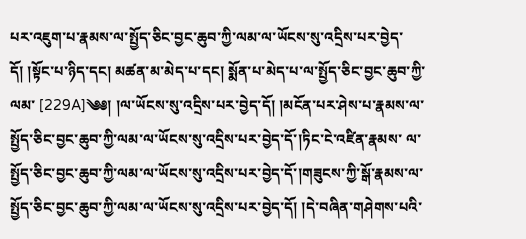པར་འཇུག་པ་རྣམས་ལ་སྤྱོད་ཅིང་བྱང་ཆུབ་ཀྱི་ལམ་ལ་ཡོངས་སུ་འདྲིས་པར་བྱེད་དོ། །སྟོང་པ་ཉིད་དང། མཚན་མ་མེད་པ་དང། སྨོན་པ་མེད་པ་ལ་སྤྱོད་ཅིང་བྱང་ཆུབ་ཀྱི་ལམ་ [229A]༄༅། །ལ་ཡོངས་སུ་འདྲིས་པར་བྱེད་དོ། །མངོན་པར་ཤེས་པ་རྣམས་ལ་སྤྱོད་ཅིང་བྱང་ཆུབ་ཀྱི་ལམ་ལ་ཡོངས་སུ་འདྲིས་པར་བྱེད་དོ་།ཏིང་ངེ་འཛིན་རྣམས་ ལ་སྤྱོད་ཅིང་བྱང་ཆུབ་ཀྱི་ལམ་ལ་ཡོངས་སུ་འདྲིས་པར་བྱེད་དོ་།གཟུངས་ཀྱི་སྒོ་རྣམས་ལ་སྤྱོད་ཅིང་བྱང་ཆུབ་ཀྱི་ལམ་ལ་ཡོངས་སུ་འདྲིས་པར་བྱེད་དོ། །དེ་བཞིན་གཤེགས་པའི་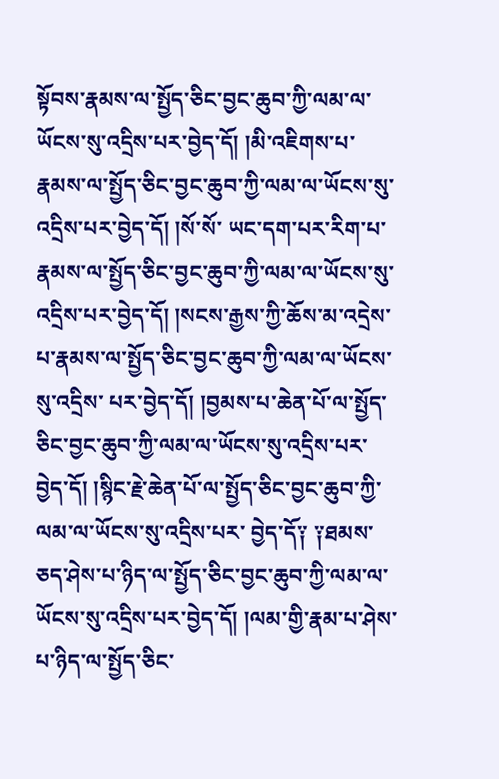སྟོབས་རྣམས་ལ་སྤྱོད་ཅིང་བྱང་ཆུབ་ཀྱི་ལམ་ལ་ཡོངས་སུ་འདྲིས་པར་བྱེད་དོ། །མི་འཇིགས་པ་རྣམས་ལ་སྤྱོད་ཅིང་བྱང་ཆུབ་ཀྱི་ལམ་ལ་ཡོངས་སུ་འདྲིས་པར་བྱེད་དོ། །སོ་སོ་ ཡང་དག་པར་རིག་པ་རྣམས་ལ་སྤྱོད་ཅིང་བྱང་ཆུབ་ཀྱི་ལམ་ལ་ཡོངས་སུ་འདྲིས་པར་བྱེད་དོ། །སངས་རྒྱས་ཀྱི་ཆོས་མ་འདྲེས་པ་རྣམས་ལ་སྤྱོད་ཅིང་བྱང་ཆུབ་ཀྱི་ལམ་ལ་ཡོངས་སུ་འདྲིས་ པར་བྱེད་དོ། །བྱམས་པ་ཆེན་པོ་ལ་སྤྱོད་ཅིང་བྱང་ཆུབ་ཀྱི་ལམ་ལ་ཡོངས་སུ་འདྲིས་པར་བྱེད་དོ། །སྙིང་རྗེ་ཆེན་པོ་ལ་སྤྱོད་ཅིང་བྱང་ཆུབ་ཀྱི་ལམ་ལ་ཡོངས་སུ་འདྲིས་པར་ བྱེད་དོ༑ ༑ཐམས་ཅད་ཤེས་པ་ཉིད་ལ་སྤྱོད་ཅིང་བྱང་ཆུབ་ཀྱི་ལམ་ལ་ཡོངས་སུ་འདྲིས་པར་བྱེད་དོ། །ལམ་གྱི་རྣམ་པ་ཤེས་པ་ཉིད་ལ་སྤྱོད་ཅིང་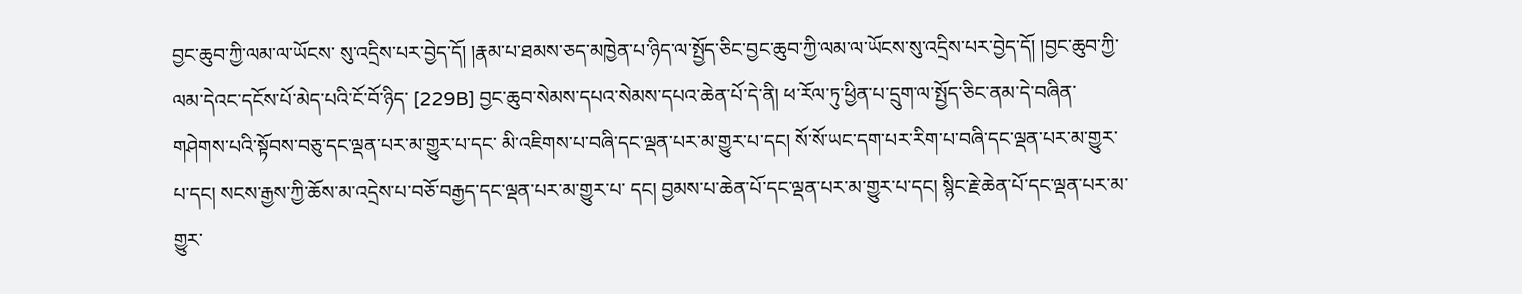བྱང་ཆུབ་ཀྱི་ལམ་ལ་ཡོངས་ སུ་འདྲིས་པར་བྱེད་དོ། །རྣམ་པ་ཐམས་ཅད་མཁྱེན་པ་ཉིད་ལ་སྤྱོད་ཅིང་བྱང་ཆུབ་ཀྱི་ལམ་ལ་ཡོངས་སུ་འདྲིས་པར་བྱེད་དོ། །བྱང་ཆུབ་ཀྱི་ལམ་དེའང་དངོས་པོ་མེད་པའི་ངོ་བོ་ཉིད་ [229B] བྱང་ཆུབ་སེམས་དཔའ་སེམས་དཔའ་ཆེན་པོ་དེ་ནི། ཕ་རོལ་ཏུ་ཕྱིན་པ་དྲུག་ལ་སྤྱོད་ཅིང་ནམ་དེ་བཞིན་གཤེགས་པའི་སྟོབས་བཅུ་དང་ལྡན་པར་མ་གྱུར་པ་དང་ མི་འཇིགས་པ་བཞི་དང་ལྡན་པར་མ་གྱུར་པ་དང། སོ་སོ་ཡང་དག་པར་རིག་པ་བཞི་དང་ལྡན་པར་མ་གྱུར་པ་དང། སངས་རྒྱས་ཀྱི་ཆོས་མ་འདྲེས་པ་བཅོ་བརྒྱད་དང་ལྡན་པར་མ་གྱུར་པ་ དང། བྱམས་པ་ཆེན་པོ་དང་ལྡན་པར་མ་གྱུར་པ་དང། སྙིང་རྗེ་ཆེན་པོ་དང་ལྡན་པར་མ་གྱུར་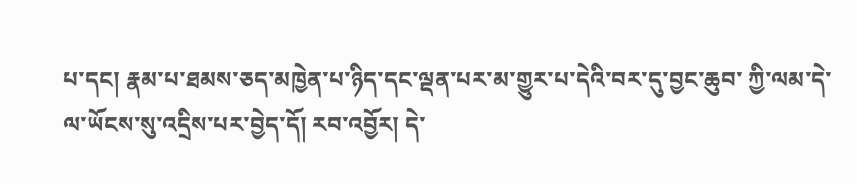པ་དང། རྣམ་པ་ཐམས་ཅད་མཁྱེན་པ་ཉིད་དང་ལྡན་པར་མ་གྱུར་པ་དེའི་བར་དུ་བྱང་ཆུབ་ ཀྱི་ལམ་དེ་ལ་ཡོངས་སུ་འདྲིས་པར་བྱེད་དོ། རབ་འབྱོར། དེ་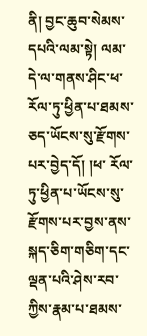ནི། བྱང་ཆུབ་སེམས་དཔའི་ལམ་སྟེ། ལམ་དེ་ལ་གནས་ཤིང་ཕ་རོལ་ཏུ་ཕྱིན་པ་ཐམས་ཅད་ཡོངས་སུ་རྫོགས་པར་བྱེད་དོ། །ཕ་ རོལ་ཏུ་ཕྱིན་པ་ཡོངས་སུ་རྫོགས་པར་བྱས་ནས་སྐད་ཅིག་གཅིག་དང་ལྡན་པའི་ཤེས་རབ་ཀྱིས་རྣམ་པ་ཐམས་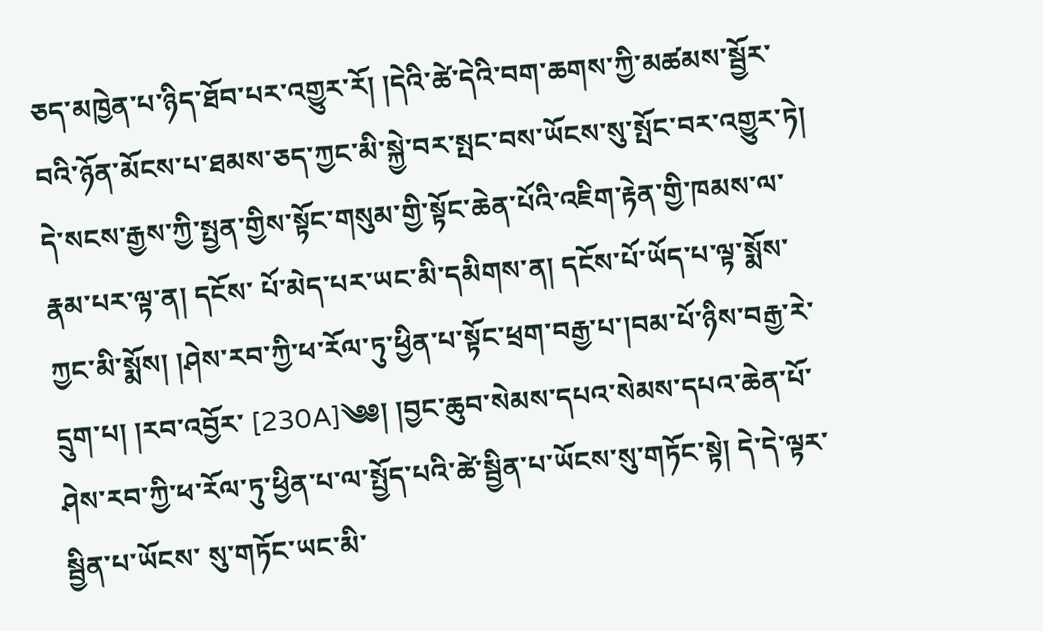ཅད་མཁྱེན་པ་ཉིད་ཐོབ་པར་འགྱུར་རོ། །དེའི་ཚེ་དེའི་བག་ཆགས་ཀྱི་མཚམས་སྦྱོར་ བའི་ཉོན་མོངས་པ་ཐམས་ཅད་ཀྱང་མི་སྐྱེ་བར་སྤང་བས་ཡོངས་སུ་སྤོང་བར་འགྱུར་ཏེ། དེ་སངས་རྒྱས་ཀྱི་སྤྱན་གྱིས་སྟོང་གསུམ་གྱི་སྟོང་ཆེན་པོའི་འཇིག་རྟེན་གྱི་ཁམས་ལ་རྣམ་པར་ལྟ་ན། དངོས་ པོ་མེད་པར་ཡང་མི་དམིགས་ན། དངོས་པོ་ཡོད་པ་ལྟ་སྨོས་ཀྱང་མི་སྨོས། །ཤེས་རབ་ཀྱི་ཕ་རོལ་ཏུ་ཕྱིན་པ་སྟོང་ཕྲག་བརྒྱ་པ་།བམ་པོ་ཉིས་བརྒྱ་རེ་དྲུག་པ། །རབ་འབྱོར་ [230A]༄༅། །བྱང་ཆུབ་སེམས་དཔའ་སེམས་དཔའ་ཆེན་པོ་ཤེས་རབ་ཀྱི་ཕ་རོལ་ཏུ་ཕྱིན་པ་ལ་སྤྱོད་པའི་ཚེ་སྦྱིན་པ་ཡོངས་སུ་གཏོང་སྟེ། དེ་དེ་ལྟར་སྦྱིན་པ་ཡོངས་ སུ་གཏོང་ཡང་མི་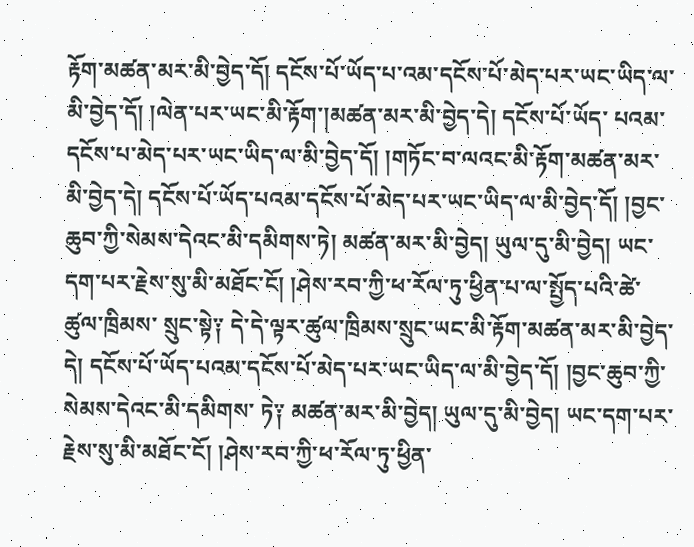རྟོག་མཚན་མར་མི་བྱེད་དོ། དངོས་པོ་ཡོད་པ་འམ་དངོས་པོ་མེད་པར་ཡང་ཡིད་ལ་མི་བྱེད་དོ། །ལེན་པར་ཡང་མི་རྟོག་།མཚན་མར་མི་བྱེད་དེ། དངོས་པོ་ཡོད་ པའམ་དངོས་པ་མེད་པར་ཡང་ཡིད་ལ་མི་བྱེད་དོ། །གཏོང་བ་ལའང་མི་རྟོག་མཚན་མར་མི་བྱེད་དེ། དངོས་པོ་ཡོད་པའམ་དངོས་པོ་མེད་པར་ཡང་ཡིད་ལ་མི་བྱེད་དོ། །བྱང་ ཆུབ་ཀྱི་སེམས་དེའང་མི་དམིགས་ཏེ། མཚན་མར་མི་བྱེད། ཡུལ་དུ་མི་བྱེད། ཡང་དག་པར་རྗེས་སུ་མི་མཐོང་ངོ། །ཤེས་རབ་ཀྱི་ཕ་རོལ་ཏུ་ཕྱིན་པ་ལ་སྤྱོད་པའི་ཚེ་ཚུལ་ཁྲིམས་ སྲུང་སྟེ༑ དེ་དེ་ལྟར་ཚུལ་ཁྲིམས་སྲུང་ཡང་མི་རྟོག་མཚན་མར་མི་བྱེད་དེ། དངོས་པོ་ཡོད་པའམ་དངོས་པོ་མེད་པར་ཡང་ཡིད་ལ་མི་བྱེད་དོ། །བྱང་ཆུབ་ཀྱི་སེམས་དེའང་མི་དམིགས་ ཏེ༑ མཚན་མར་མི་བྱེད། ཡུལ་དུ་མི་བྱེད། ཡང་དག་པར་རྗེས་སུ་མི་མཐོང་ངོ། །ཤེས་རབ་ཀྱི་ཕ་རོལ་ཏུ་ཕྱིན་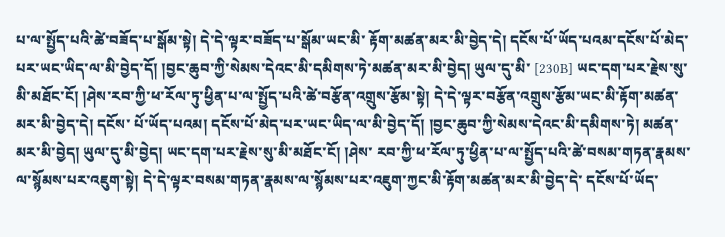པ་ལ་སྤྱོད་པའི་ཚེ་བཟོད་པ་སྒོམ་སྟེ། དེ་དེ་ལྟར་བཟོད་པ་སྒོམ་ཡང་མི་ རྟོག་མཚན་མར་མི་བྱེད་དེ། དངོས་པོ་ཡོད་པའམ་དངོས་པོ་མེད་པར་ཡང་ཡིད་ལ་མི་བྱེད་དོ། །བྱང་ཆུབ་ཀྱི་སེམས་དེའང་མི་དམིགས་ཏེ་མཚན་མར་མི་བྱེད། ཡུལ་དུ་མི་ [230B] ཡང་དག་པར་རྗེས་སུ་མི་མཐོང་ངོ། །ཤེས་རབ་ཀྱི་ཕ་རོལ་ཏུ་ཕྱིན་པ་ལ་སྤྱོད་པའི་ཚེ་བརྩོན་འགྲུས་རྩོམ་སྟེ། དེ་དེ་ལྟར་བརྩོན་འགྲུས་རྩོམ་ཡང་མི་རྟོག་མཚན་མར་མི་བྱེད་དེ། དངོས་ པོ་ཡོད་པའམ། དངོས་པོ་མེད་པར་ཡང་ཡིད་ལ་མི་བྱེད་དོ། །བྱང་ཆུབ་ཀྱི་སེམས་དེའང་མི་དམིགས་ཏེ། མཚན་མར་མི་བྱེད། ཡུལ་དུ་མི་བྱེད། ཡང་དག་པར་རྗེས་སུ་མི་མཐོང་ངོ། །ཤེས་ རབ་ཀྱི་ཕ་རོལ་ཏུ་ཕྱིན་པ་ལ་སྤྱོད་པའི་ཚེ་བསམ་གཏན་རྣམས་ལ་སྙོམས་པར་འཇུག་སྟེ། དེ་དེ་ལྟར་བསམ་གཏན་རྣམས་ལ་སྙོམས་པར་འཇུག་ཀྱང་མི་རྟོག་མཚན་མར་མི་བྱེད་དེ་ དངོས་པོ་ཡོད་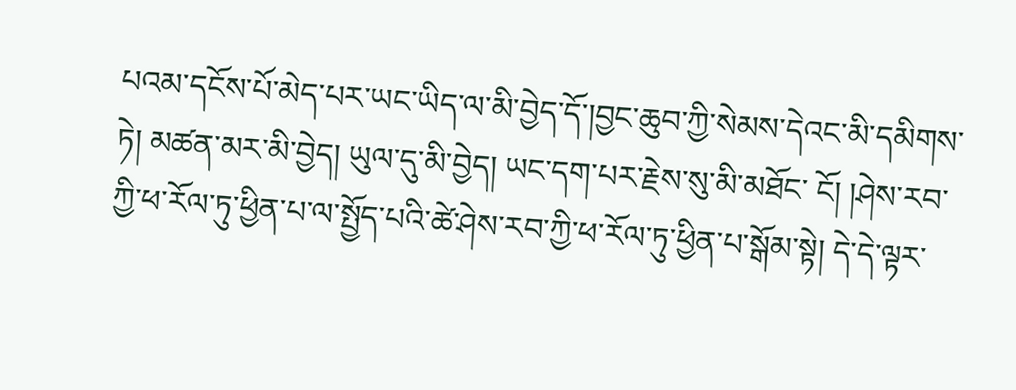པའམ་དངོས་པོ་མེད་པར་ཡང་ཡིད་ལ་མི་བྱེད་དོ་།བྱང་ཆུབ་ཀྱི་སེམས་དེའང་མི་དམིགས་ཏེ། མཚན་མར་མི་བྱེད། ཡུལ་དུ་མི་བྱེད། ཡང་དག་པར་རྗེས་སུ་མི་མཐོང་ ངོ། །ཤེས་རབ་ཀྱི་ཕ་རོལ་ཏུ་ཕྱིན་པ་ལ་སྤྱོད་པའི་ཚེ་ཤེས་རབ་ཀྱི་ཕ་རོལ་ཏུ་ཕྱིན་པ་སྒོམ་སྟེ། དེ་དེ་ལྟར་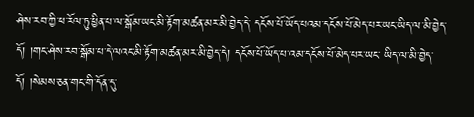ཤེས་རབ་ཀྱི་ཕ་རོལ་ཏུ་ཕྱིན་པ་ལ་སྒོམ་ཡང་མི་རྟོག་མཚན་མར་མི་བྱེད་དེ་ དངོས་པོ་ཡོད་པའམ་དངོས་པོ་མེད་པར་ཡང་ཡིད་ལ་མི་བྱེད་དོ། །གང་ཤེས་རབ་སྒོམ་པ་དེ་ལའང་མི་རྟོག་མཚན་མར་མི་བྱེད་དེ། དངོས་པོ་ཡོད་པ་འམ་དངོས་པོ་མེད་པར་ཡང་ ཡིད་ལ་མི་བྱེད་དོ། །སེམས་ཅན་གང་གི་དོན་དུ་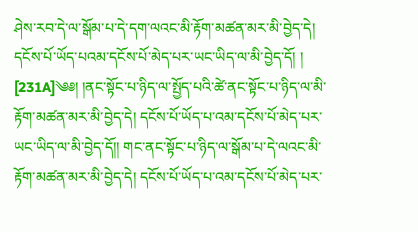ཤེས་རབ་དེ་ལ་སྒོམ་པ་དེ་དག་ལའང་མི་རྟོག་མཚན་མར་མི་བྱེད་དེ། དངོས་པོ་ཡོད་པའམ་དངོས་པོ་མེད་པར་ཡང་ཡིད་ལ་མི་བྱེད་དོ། ། [231A]༄༅། །ནང་སྟོང་པ་ཉིད་ལ་སྤྱོད་པའི་ཚེ་ནང་སྟོང་པ་ཉིད་ལ་མི་རྟོག་མཚན་མར་མི་བྱེད་དེ། དངོས་པོ་ཡོད་པ་འམ་དངོས་པོ་མེད་པར་ཡང་ཡིད་ལ་མི་བྱེད་དོ།། གང་ནང་སྟོང་པ་ཉིད་ལ་སྒོམ་པ་དེ་ལའང་མི་རྟོག་མཚན་མར་མི་བྱེད་དེ། དངོས་པོ་ཡོད་པ་འམ་དངོས་པོ་མེད་པར་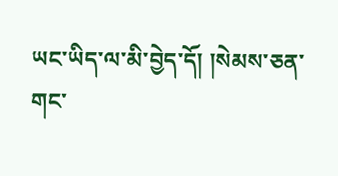ཡང་ཡིད་ལ་མི་བྱེད་དོ། །སེམས་ཅན་གང་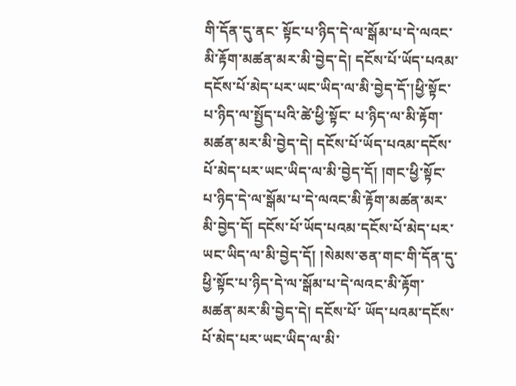གི་དོན་དུ་ནང་ སྟོང་པ་ཉིད་དེ་ལ་སྒོམ་པ་དེ་ལའང་མི་རྟོག་མཚན་མར་མི་བྱེད་དེ། དངོས་པོ་ཡོད་པའམ་དངོས་པོ་མེད་པར་ཡང་ཡིད་ལ་མི་བྱེད་དོ་།ཕྱི་སྟོང་པ་ཉིད་ལ་སྤྱོད་པའི་ཚེ་ཕྱི་སྟོང་ པ་ཉིད་ལ་མི་རྟོག་མཚན་མར་མི་བྱེད་དེ། དངོས་པོ་ཡོད་པའམ་དངོས་པོ་མེད་པར་ཡང་ཡིད་ལ་མི་བྱེད་དོ། །གང་ཕྱི་སྟོང་པ་ཉིད་དེ་ལ་སྒོམ་པ་དེ་ལའང་མི་རྟོག་མཚན་མར་ མི་བྱེད་དོ། དངོས་པོ་ཡོད་པའམ་དངོས་པོ་མེད་པར་ཡང་ཡིད་ལ་མི་བྱེད་དོ། །སེམས་ཅན་གང་གི་དོན་དུ་ཕྱི་སྟོང་པ་ཉིད་དེ་ལ་སྒོམ་པ་དེ་ལའང་མི་རྟོག་མཚན་མར་མི་བྱེད་དེ། དངོས་པོ་ ཡོད་པའམ་དངོས་པོ་མེད་པར་ཡང་ཡིད་ལ་མི་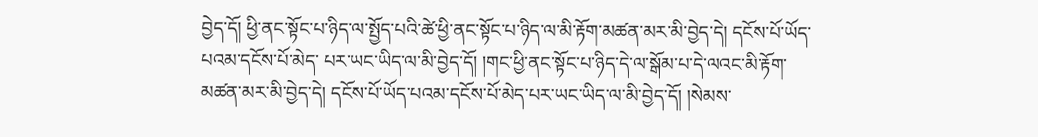བྱེད་དོ། ཕྱི་ནང་སྟོང་པ་ཉིད་ལ་སྤྱོད་པའི་ཚེ་ཕྱི་ནང་སྟོང་པ་ཉིད་ལ་མི་རྟོག་མཚན་མར་མི་བྱེད་དེ། དངོས་པོ་ཡོད་པའམ་དངོས་པོ་མེད་ པར་ཡང་ཡིད་ལ་མི་བྱེད་དོ། །གང་ཕྱི་ནང་སྟོང་པ་ཉིད་དེ་ལ་སྒོམ་པ་དེ་ལའང་མི་རྟོག་མཚན་མར་མི་བྱེད་དེ། དངོས་པོ་ཡོད་པའམ་དངོས་པོ་མེད་པར་ཡང་ཡིད་ལ་མི་བྱེད་དོ། །སེམས་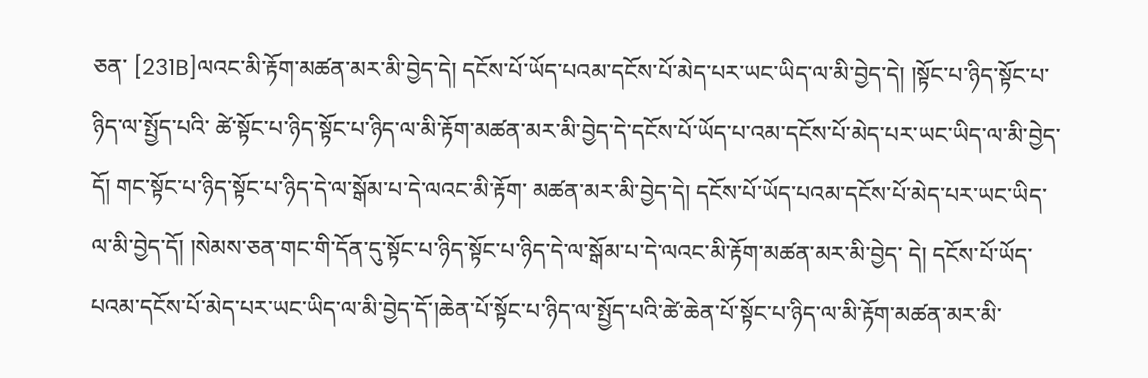ཅན་ [231B]ལའང་མི་རྟོག་མཚན་མར་མི་བྱེད་དེ། དངོས་པོ་ཡོད་པའམ་དངོས་པོ་མེད་པར་ཡང་ཡིད་ལ་མི་བྱེད་དེ། །སྟོང་པ་ཉིད་སྟོང་པ་ཉིད་ལ་སྤྱོད་པའི་ ཚེ་སྟོང་པ་ཉིད་སྟོང་པ་ཉིད་ལ་མི་རྟོག་མཚན་མར་མི་བྱེད་དེ་དངོས་པོ་ཡོད་པ་འམ་དངོས་པོ་མེད་པར་ཡང་ཡིད་ལ་མི་བྱེད་དོ། གང་སྟོང་པ་ཉིད་སྟོང་པ་ཉིད་དེ་ལ་སྒོམ་པ་དེ་ལའང་མི་རྟོག་ མཚན་མར་མི་བྱེད་དེ། དངོས་པོ་ཡོད་པའམ་དངོས་པོ་མེད་པར་ཡང་ཡིད་ལ་མི་བྱེད་དོ། །སེམས་ཅན་གང་གི་དོན་དུ་སྟོང་པ་ཉིད་སྟོང་པ་ཉིད་དེ་ལ་སྒོམ་པ་དེ་ལའང་མི་རྟོག་མཚན་མར་མི་བྱེད་ དེ། དངོས་པོ་ཡོད་པའམ་དངོས་པོ་མེད་པར་ཡང་ཡིད་ལ་མི་བྱེད་དོ་།ཆེན་པོ་སྟོང་པ་ཉིད་ལ་སྤྱོད་པའི་ཚེ་ཆེན་པོ་སྟོང་པ་ཉིད་ལ་མི་རྟོག་མཚན་མར་མི་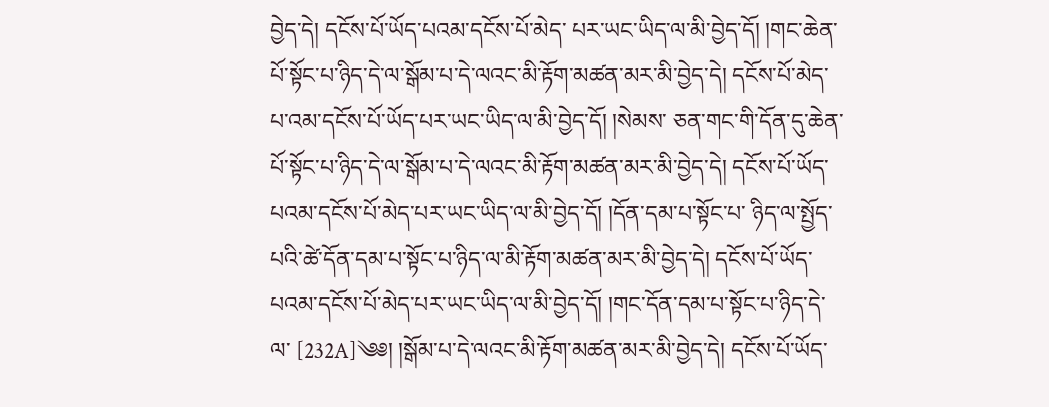བྱེད་དེ། དངོས་པོ་ཡོད་པའམ་དངོས་པོ་མེད་ པར་ཡང་ཡིད་ལ་མི་བྱེད་དོ། །གང་ཆེན་པོ་སྟོང་པ་ཉིད་དེ་ལ་སྒོམ་པ་དེ་ལའང་མི་རྟོག་མཚན་མར་མི་བྱེད་དེ། དངོས་པོ་མེད་པ་འམ་དངོས་པོ་ཡོད་པར་ཡང་ཡིད་ལ་མི་བྱེད་དོ། །སེམས་ ཅན་གང་གི་དོན་དུ་ཆེན་པོ་སྟོང་པ་ཉིད་དེ་ལ་སྒོམ་པ་དེ་ལའང་མི་རྟོག་མཚན་མར་མི་བྱེད་དེ། དངོས་པོ་ཡོད་པའམ་དངོས་པོ་མེད་པར་ཡང་ཡིད་ལ་མི་བྱེད་དོ། །དོན་དམ་པ་སྟོང་པ་ ཉིད་ལ་སྤྱོད་པའི་ཚེ་དོན་དམ་པ་སྟོང་པ་ཉིད་ལ་མི་རྟོག་མཚན་མར་མི་བྱེད་དེ། དངོས་པོ་ཡོད་པའམ་དངོས་པོ་མེད་པར་ཡང་ཡིད་ལ་མི་བྱེད་དོ། །གང་དོན་དམ་པ་སྟོང་པ་ཉིད་དེ་ལ་ [232A]༄༅། །སྒོམ་པ་དེ་ལའང་མི་རྟོག་མཚན་མར་མི་བྱེད་དེ། དངོས་པོ་ཡོད་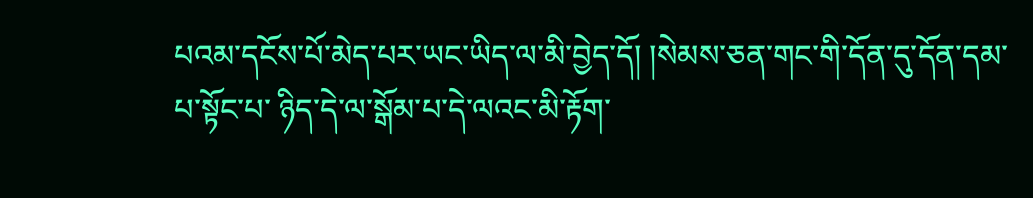པའམ་དངོས་པོ་མེད་པར་ཡང་ཡིད་ལ་མི་བྱེད་དོ། །སེམས་ཅན་གང་གི་དོན་དུ་དོན་དམ་པ་སྟོང་པ་ ཉིད་དེ་ལ་སྒོམ་པ་དེ་ལའང་མི་རྟོག་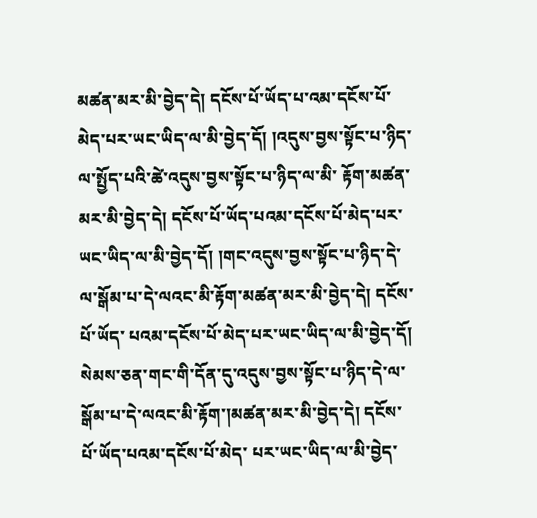མཚན་མར་མི་བྱེད་དེ། དངོས་པོ་ཡོད་པ་འམ་དངོས་པོ་མེད་པར་ཡང་ཡིད་ལ་མི་བྱེད་དོ། །འདུས་བྱས་སྟོང་པ་ཉིད་ལ་སྤྱོད་པའི་ཚེ་འདུས་བྱས་སྟོང་པ་ཉིད་ལ་མི་ རྟོག་མཚན་མར་མི་བྱེད་དེ། དངོས་པོ་ཡོད་པའམ་དངོས་པོ་མེད་པར་ཡང་ཡིད་ལ་མི་བྱེད་དོ། །གང་འདུས་བྱས་སྟོང་པ་ཉིད་དེ་ལ་སྒོམ་པ་དེ་ལའང་མི་རྟོག་མཚན་མར་མི་བྱེད་དེ། དངོས་པོ་ཡོད་ པའམ་དངོས་པོ་མེད་པར་ཡང་ཡིད་ལ་མི་བྱེད་དོ། སེམས་ཅན་གང་གི་དོན་དུ་འདུས་བྱས་སྟོང་པ་ཉིད་དེ་ལ་སྒོམ་པ་དེ་ལའང་མི་རྟོག་།མཚན་མར་མི་བྱེད་དེ། དངོས་པོ་ཡོད་པའམ་དངོས་པོ་མེད་ པར་ཡང་ཡིད་ལ་མི་བྱེད་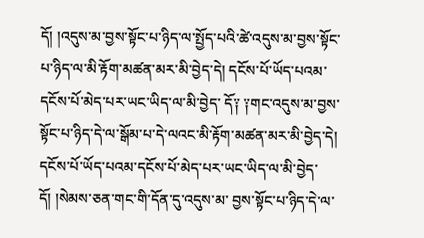དོ། །འདུས་མ་བྱས་སྟོང་པ་ཉིད་ལ་སྤྱོད་པའི་ཚེ་འདུས་མ་བྱས་སྟོང་པ་ཉིད་ལ་མི་རྟོག་མཚན་མར་མི་བྱེད་དེ། དངོས་པོ་ཡོད་པའམ་དངོས་པོ་མེད་པར་ཡང་ཡིད་ལ་མི་བྱེད་ དོ༑ ༑གང་འདུས་མ་བྱས་སྟོང་པ་ཉིད་དེ་ལ་སྒོམ་པ་དེ་ལའང་མི་རྟོག་མཚན་མར་མི་བྱེད་དེ། དངོས་པོ་ཡོད་པའམ་དངོས་པོ་མེད་པར་ཡང་ཡིད་ལ་མི་བྱེད་དོ། །སེམས་ཅན་གང་གི་དོན་དུ་འདུས་མ་ བྱས་སྟོང་པ་ཉིད་དེ་ལ་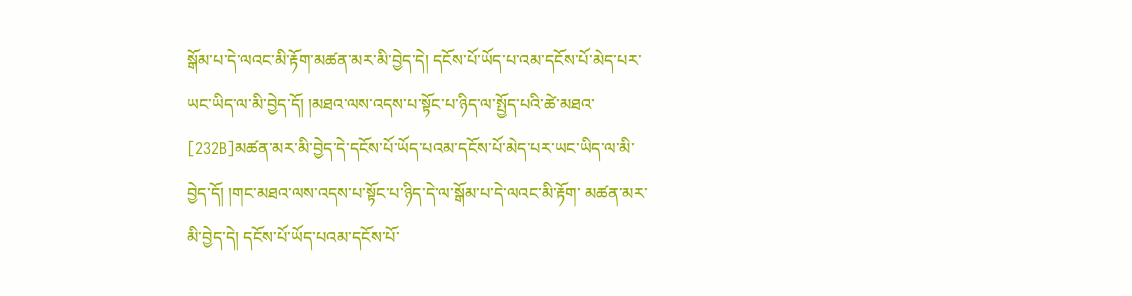སྒོམ་པ་དེ་ལའང་མི་རྟོག་མཚན་མར་མི་བྱེད་དེ། དངོས་པོ་ཡོད་པ་འམ་དངོས་པོ་མེད་པར་ཡང་ཡིད་ལ་མི་བྱེད་དོ། །མཐའ་ལས་འདས་པ་སྟོང་པ་ཉིད་ལ་སྤྱོད་པའི་ཚེ་མཐའ་ [232B]མཚན་མར་མི་བྱེད་དེ་དངོས་པོ་ཡོད་པའམ་དངོས་པོ་མེད་པར་ཡང་ཡིད་ལ་མི་བྱེད་དོ། །གང་མཐའ་ལས་འདས་པ་སྟོང་པ་ཉིད་དེ་ལ་སྒོམ་པ་དེ་ལའང་མི་རྟོག་ མཚན་མར་མི་བྱེད་དེ། དངོས་པོ་ཡོད་པའམ་དངོས་པོ་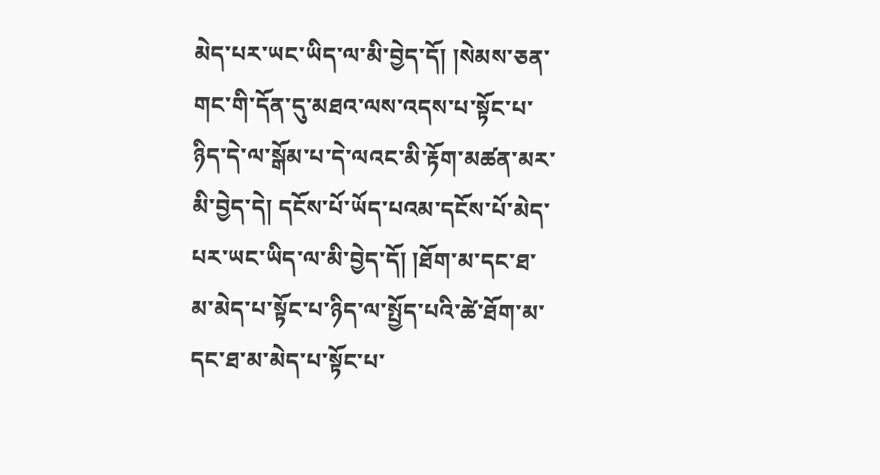མེད་པར་ཡང་ཡིད་ལ་མི་བྱེད་དོ། །སེམས་ཅན་གང་གི་དོན་དུ་མཐའ་ལས་འདས་པ་སྟོང་པ་ཉིད་དེ་ལ་སྒོམ་པ་དེ་ལའང་མི་རྟོག་མཚན་མར་ མི་བྱེད་དེ། དངོས་པོ་ཡོད་པའམ་དངོས་པོ་མེད་པར་ཡང་ཡིད་ལ་མི་བྱེད་དོ། །ཐོག་མ་དང་ཐ་མ་མེད་པ་སྟོང་པ་ཉིད་ལ་སྤྱོད་པའི་ཚེ་ཐོག་མ་དང་ཐ་མ་མེད་པ་སྟོང་པ་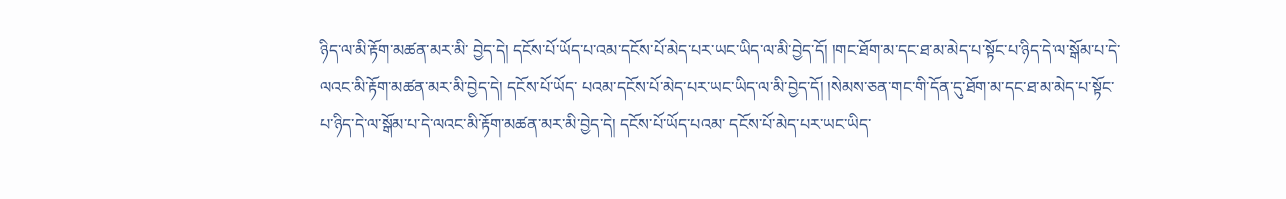ཉིད་ལ་མི་རྟོག་མཚན་མར་མི་ བྱེད་དེ། དངོས་པོ་ཡོད་པ་འམ་དངོས་པོ་མེད་པར་ཡང་ཡིད་ལ་མི་བྱེད་དོ། །གང་ཐོག་མ་དང་ཐ་མ་མེད་པ་སྟོང་པ་ཉིད་དེ་ལ་སྒོམ་པ་དེ་ལའང་མི་རྟོག་མཚན་མར་མི་བྱེད་དེ། དངོས་པོ་ཡོད་ པའམ་དངོས་པོ་མེད་པར་ཡང་ཡིད་ལ་མི་བྱེད་དོ། །སེམས་ཅན་གང་གི་དོན་དུ་ཐོག་མ་དང་ཐ་མ་མེད་པ་སྟོང་པ་ཉིད་དེ་ལ་སྒོམ་པ་དེ་ལའང་མི་རྟོག་མཚན་མར་མི་བྱེད་དེ། དངོས་པོ་ཡོད་པའམ་ དངོས་པོ་མེད་པར་ཡང་ཡིད་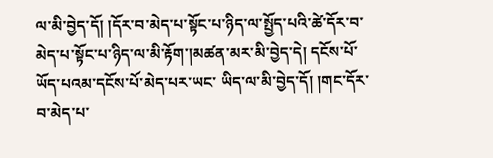ལ་མི་བྱེད་དོ། །དོར་བ་མེད་པ་སྟོང་པ་ཉིད་ལ་སྤྱོད་པའི་ཚེ་དོར་བ་མེད་པ་སྟོང་པ་ཉིད་ལ་མི་རྟོག་།མཚན་མར་མི་བྱེད་དེ། དངོས་པོ་ཡོད་པའམ་དངོས་པོ་མེད་པར་ཡང་ ཡིད་ལ་མི་བྱེད་དོ། །གང་དོར་བ་མེད་པ་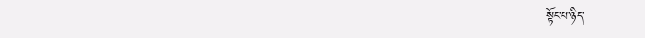སྟོང་པ་ཉིད་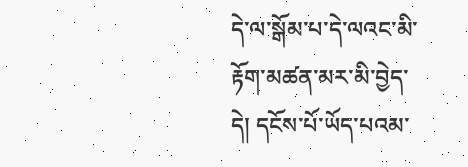དེ་ལ་སྒོམ་པ་དེ་ལའང་མི་རྟོག་མཚན་མར་མི་བྱེད་དེ། དངོས་པོ་ཡོད་པའམ་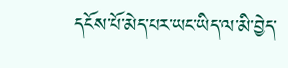དངོས་པོ་མེད་པར་ཡང་ཡིད་ལ་མི་བྱེད་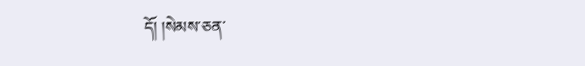དོ། །སེམས་ཅན་